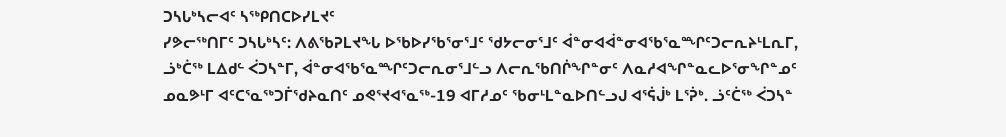ᑐᓴᒐᒃᓴᓕᐊᑦ ᓴᖅᑭᑎᑕᐅᓯᒪᔪᑦ
ᓯᕗᓕᖅᑎᒥᑦ ᑐᓴᒐᒃᓴᑦ: ᐱᕕᖃᕈᒪᔪᖓ ᐅᖃᐅᓯᖃᕐᓂᕐᒧᑦ ᖁᔭᓕᓂᕐᒧᑦ ᐋᓐᓂᐊᐋᓐᓂᐊᖃᕐᓇᙱᑦᑐᓕᕆᔨᒻᒪᕆᒥ, ᓘᒃᑖᖅ ᒪᐃᑯᓪ ᐹᑐᓴᓐᒥ, ᐋᓐᓂᐊᖃᕐᓇᙱᑦᑐᓕᕆᓂᕐᒧᓪᓗ ᐱᓕᕆᖃᑎᒌᖏᓐᓂᑦ ᐱᓇᓱᐊᖏᓐᓇᓚᐅᕐᓂᖏᓐᓄᑦ ᓄᓇᕗᒻᒥ ᐊᑦᑕᕐᓇᖅᑐᒦᖁᔨᓇᑎᑦ ᓄᕙᕐᔪᐊᕐᓇᖅ-19 ᐊᒥᓱᓄᑦ ᖃᓂᒻᒪᓐᓇᐅᑎᓪᓗᒍ ᐊᕐᕌᒎᒃ ᒪᕐᕉᒃ. ᓘᑦᑖᖅ ᐹᑐᓴᓐ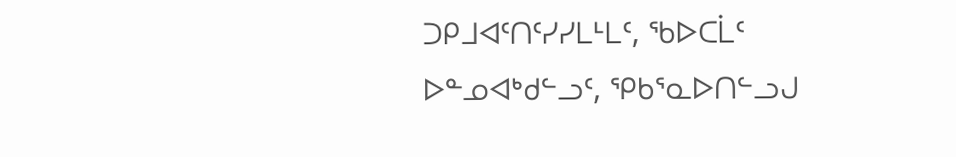ᑐᑭᒧᐊᑦᑎᑦᓯᓯᒪᒻᒪᑦ, ᖃᐅᑕᒫᑦ ᐅᓐᓄᐊᒃᑯᓪᓗᑦ, ᕿᑲᕐᓇᐅᑎᓪᓗᒍ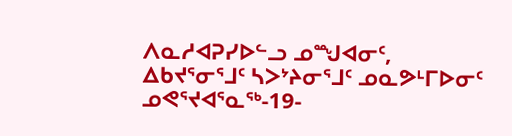ᐱᓇᓱᐊᕈᓯᐅᓪᓗ ᓄᙳᐊᓂᑦ, ᐃᑲᔪᕐᓂᕐᒧᑦ ᓴᐳᔾᔨᓂᕐᒧᑦ ᓄᓇᕗᒻᒥᐅᓂᑦ ᓄᕙᕐᔪᐊᕐᓇᖅ-19-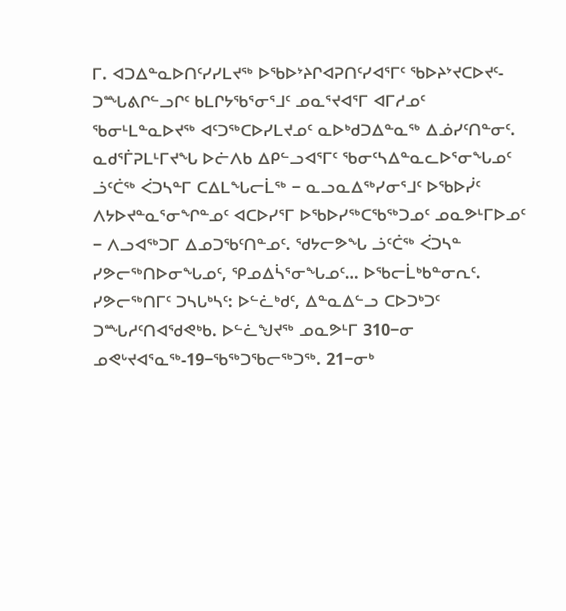ᒥ. ᐊᑐᐃᓐᓇᐅᑎᑦᓯᓯᒪᔪᖅ ᐅᖃᐅᔾᔨᒋᐊᕈᑎᑦᓯᐊᕐᒥᑦ ᖃᐅᔨᔾᔪᑕᐅᔪᑦ-ᑐᙵᕕᒋᓪᓗᒋᑦ ᑲᒪᒋᔭᖃᕐᓂᕐᒧᑦ ᓄᓇᕐᔪᐊᕐᒥ ᐊᒥᓱᓄᑦ ᖃᓂᒻᒪᓐᓇᐅᔪᖅ ᐊᑦᑐᖅᑕᐅᓯᒪᔪᓄᑦ ᓇᐅᒃᑯᑐᐃᓐᓇᖅ ᐃᓅᓯᑦᑎᓐᓂᑦ. ᓇᑯᕐᒦᕈᒪᒻᒥᔪᖓ ᐅᓖᐱᑲ ᐃᑭᓪᓗᐊᕐᒥᑦ ᖃᓂᑦᓴᐃᓐᓇᓚᐅᕐᓂᖓᓄᑦ ᓘᑦᑖᖅ ᐹᑐᓴᓐᒥ ᑕᐃᒪᖓᓕᒫᖅ − ᓇᓗᓇᐃᖅᓯᓂᕐᒧᑦ ᐅᖃᐅᓰᑦ ᐱᔭᐅᔪᓐᓇᕐᓂᖏᓐᓄᑦ ᐊᑕᐅᓯᕐᒥ ᐅᖃᐅᓯᖅᑕᖃᖅᑐᓄᑦ ᓄᓇᕗᒻᒥᐅᓄᑦ − ᐱᓗᐊᖅᑐᒥ ᐃᓄᑐᖃᑦᑎᓐᓄᑦ. ᖁᔭᓕᕗᖓ ᓘᑦᑖᖅ ᐹᑐᓴᓐ ᓯᕗᓕᖅᑎᐅᓂᖓᓄᑦ, ᕿᓄᐃᓵᕐᓂᖓᓄᑦ… ᐅᖃᓕᒫᒃᑲᓐᓂᕆᑦ.
ᓯᕗᓕᖅᑎᒥᑦ ᑐᓴᒐᒃᓴᑦ: ᐅᓪᓛᒃᑯᑦ, ᐃᓐᓇᐃᓪᓗ ᑕᐅᑐᒃᑐᑦ ᑐᙵᓱᑦᑎᐊᖁᕙᒃᑲ. ᐅᓪᓛᖑᔪᖅ ᓄᓇᕗᒻᒥ 310−ᓂ ᓄᕙᒡᔪᐊᕐᓇᖅ-19−ᖃᖅᑐᖃᓕᖅᑐᖅ. 21−ᓂᒃ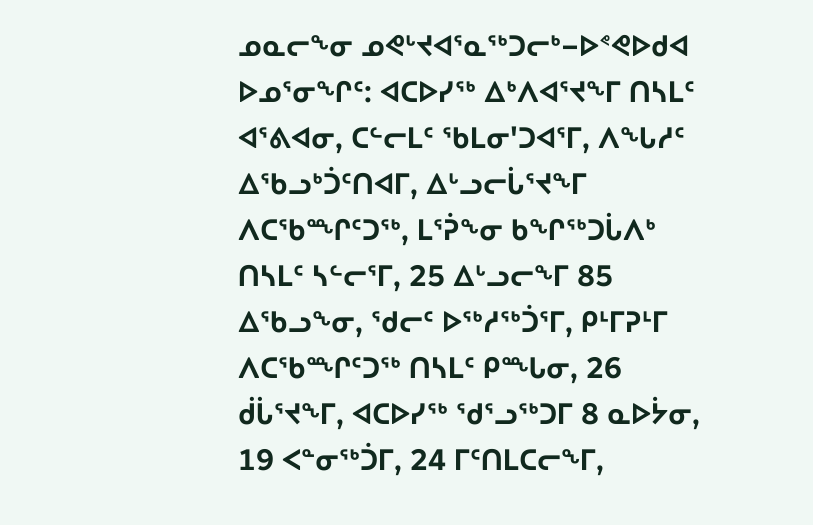ᓄᓇᓕᖕᓂ ᓄᕙᒡᔪᐊᕐᓇᖅᑐᓕᒃ−ᐅᕝᕙᐅᑯᐊ ᐅᓄᕐᓂᖏᑦ: ᐊᑕᐅᓯᖅ ᐃᒃᐱᐊᕐᔪᖕᒥ ᑎᓴᒪᑦ ᐊᕐᕕᐊᓂ, ᑕᓪᓕᒪᑦ ᖃᒪᓂ'ᑐᐊᕐᒥ, ᐱᖓᓱᑦ ᐃᖃᓗᒃᑑᑦᑎᐊᒥ, ᐃᒡᓗᓕᒑᕐᔪᖕᒥ ᐱᑕᖃᙱᑦᑐᖅ, ᒪᕐᕉᖕᓂ ᑲᖏᖅᑐᒑᐱᒃ ᑎᓴᒪᑦ ᓴᓪᓕᕐᒥ, 25 ᐃᒡᓗᓕᖕᒥ 85 ᐃᖃᓗᖕᓂ, ᖁᓕᑦ ᐅᖅᓱᖅᑑᕐᒥ, ᑭᒻᒥᕈᒻᒥ ᐱᑕᖃᙱᑦᑐᖅ ᑎᓴᒪᑦ ᑭᙵᓂ, 26 ᑰᒑᕐᔪᖕᒥ, ᐊᑕᐅᓯᖅ ᖁᕐᓗᖅᑐᒥ 8 ᓇᐅᔮᓂ, 19 ᐸᓐᓂᖅᑑᒥ, 24 ᒥᑦᑎᒪᑕᓕᖕᒥ,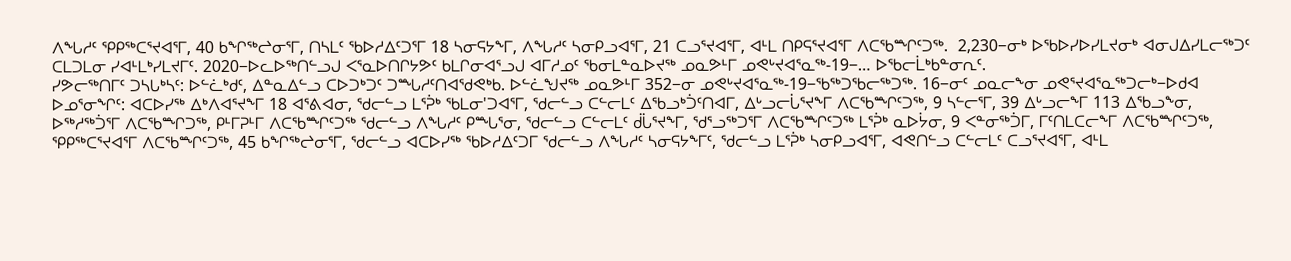ᐱᖓᓱᑦ ᕿᑭᖅᑕᕐᔪᐊᕐᒥ, 40 ᑲᖏᖅᖠᓂᕐᒥ, ᑎᓴᒪᑦ ᖃᐅᓱᐃᑦᑐᕐᒥ 18 ᓴᓂᕋᔭᖕᒥ, ᐱᖓᓱᑦ ᓴᓂᑭᓗᐊᕐᒥ, 21 ᑕᓗᕐᔪᐊᕐᒥ, ᐊᒻᒪ ᑎᑭᕋᕐᔪᐊᕐᒥ ᐱᑕᖃᙱᑦᑐᖅ.  2,230−ᓂᒃ ᐅᖃᐅᓯᐅᓯᒪᔪᓂᒃ ᐊᓂᒍᐃᓯᒪᓕᖅᑐᑦ ᑕᒪᑐᒪᓂ ᓯᐊᒻᒪᒃᓯᒪᔪᒥᑦ. 2020−ᐅᓚᐅᖅᑎᓪᓗᒍ ᐸᕐᓇᐅᑎᒋᔭᕗᑦ ᑲᒪᒋᓂᐊᕐᓗᒍ ᐊᒥᓱᓄᑦ ᖃᓂᒪᓐᓇᐅᔪᖅ ᓄᓇᕗᒻᒥ ᓄᕙᒡᔪᐊᕐᓇᖅ-19−… ᐅᖃᓕᒫᒃᑲᓐᓂᕆᑦ.
ᓯᕗᓕᖅᑎᒥᑦ ᑐᓴᒐᒃᓴᑦ: ᐅᓪᓛᒃᑯᑦ, ᐃᓐᓇᐃᓪᓗ ᑕᐅᑐᒃᑐᑦ ᑐᙵᓱᑦᑎᐊᖁᕙᒃᑲ. ᐅᓪᓛᖑᔪᖅ ᓄᓇᕗᒻᒥ 352−ᓂ ᓄᕙᒡᔪᐊᕐᓇᖅ-19−ᖃᖅᑐᖃᓕᖅᑐᖅ. 16−ᓂᑦ ᓄᓇᓕᖕᓂ ᓄᕙᕐᔪᐊᕐᓇᖅᑐᓕᒃ−ᐅᑯᐊ ᐅᓄᕐᓂᖏᑦ: ᐊᑕᐅᓯᖅ ᐃᒃᐱᐊᕐᔪᖕᒥ 18 ᐊᕐᕕᐊᓂ, ᖁᓕᓪᓗ ᒪᕐᕉᒃ ᖃᒪᓂ'ᑐᐊᕐᒥ, ᖁᓕᓪᓗ ᑕᓪᓕᒪᑦ ᐃᖃᓗᒃᑑᑦᑎᐊᒥ, ᐃᒡᓗᓕᒑᕐᔪᖕᒥ ᐱᑕᖃᙱᑦᑐᖅ, 9 ᓴᓪᓕᕐᒥ, 39 ᐃᒡᓗᓕᖕᒥ 113 ᐃᖃᓗᖕᓂ, ᐅᖅᓱᖅᑑᕐᒥ ᐱᑕᖃᙱᑐᖅ, ᑭᒻᒥᕈᒻᒥ ᐱᑕᖃᙱᑦᑐᖅ ᖁᓕᓪᓗ ᐱᖓᓱᑦ ᑭᙵᕐᓂ, ᖁᓕᓪᓗ ᑕᓪᓕᒪᑦ ᑰᒑᕐᔪᖕᒥ, ᖁᕐᓗᖅᑐᕐᒥ ᐱᑕᖃᙱᑦᑐᖅ ᒪᕐᕉᒃ ᓇᐅᔮᓂ, 9 ᐸᓐᓂᖅᑑᒥ, ᒥᑦᑎᒪᑕᓕᖕᒥ ᐱᑕᖃᙱᑦᑐᖅ, ᕿᑭᖅᑕᕐᔪᐊᕐᒥ ᐱᑕᖃᙱᑦᑐᖅ, 45 ᑲᖏᖅᖠᓂᕐᒥ, ᖁᓕᓪᓗ ᐊᑕᐅᓯᖅ ᖃᐅᓱᐃᑦᑐᒥ ᖁᓕᓪᓗ ᐱᖓᓱᑦ ᓴᓂᕋᔭᖕᒥᑦ, ᖁᓕᓪᓗ ᒪᕐᕉᒃ ᓴᓂᑭᓗᐊᕐᒥ, ᐊᕙᑎᓪᓗ ᑕᓪᓕᒪᑦ ᑕᓗᕐᔪᐊᕐᒥ, ᐊᒻᒪ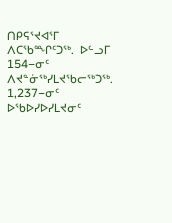ᑎᑭᕋᕐᔪᐊᕐᒥ ᐱᑕᖃᙱᑦᑐᖅ.  ᐅᓪᓗᒥ 154−ᓂᑦ ᐱᔪᓐᓃᖅᓯᒪᔪᖃᓕᖅᑐᖅ. 1,237−ᓂᑦ ᐅᖃᐅᓯᐅᓯᒪᔪᓂᑦ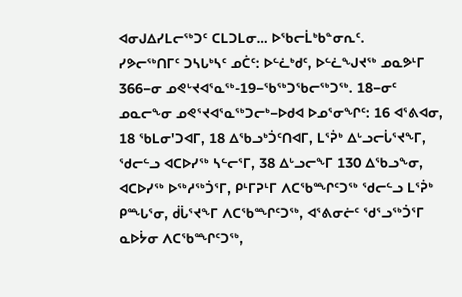ᐊᓂᒍᐃᓯᒪᓕᖅᑐᑦ ᑕᒪᑐᒪᓂ… ᐅᖃᓕᒫᒃᑲᓐᓂᕆᑦ.
ᓯᕗᓕᖅᑎᒥᑦ ᑐᓴᒐᒃᓴᑦ ᓄᑖᑦ: ᐅᓪᓛᒃᑯᑦ, ᐅᓪᓛᖑᔪᖅ ᓄᓇᕗᒻᒥ 366−ᓂ ᓄᕙᒡᔪᐊᕐᓇᖅ-19−ᖃᖅᑐᖃᓕᖅᑐᖅ. 18−ᓂᑦ ᓄᓇᓕᖕᓂ ᓄᕙᕐᔪᐊᕐᓇᖅᑐᓕᒃ−ᐅᑯᐊ ᐅᓄᕐᓂᖏᑦ: 16 ᐊᕐᕕᐊᓂ, 18 ᖃᒪᓂ'ᑐᐊᒥ, 18 ᐃᖃᓗᒃᑑᑦᑎᐊᒥ, ᒪᕐᕉᒃ ᐃᒡᓗᓕᒑᕐᔪᖕᒥ, ᖁᓕᓪᓗ ᐊᑕᐅᓯᖅ ᓴᓪᓕᕐᒥ, 38 ᐃᒡᓗᓕᖕᒥ 130 ᐃᖃᓗᖕᓂ, ᐊᑕᐅᓯᖅ ᐅᖅᓱᖅᑑᕐᒥ, ᑭᒻᒥᕈᒻᒥ ᐱᑕᖃᙱᑦᑐᖅ ᖁᓕᓪᓗ ᒪᕐᕉᒃ ᑭᙵᕐᓂ, ᑰᒑᕐᔪᖕᒥ ᐱᑕᖃᙱᑦᑐᖅ, ᐊᕐᕕᓂᓖᑦ ᖁᕐᓗᖅᑑᕐᒥ ᓇᐅᔮᓂ ᐱᑕᖃᙱᑦᑐᖅ,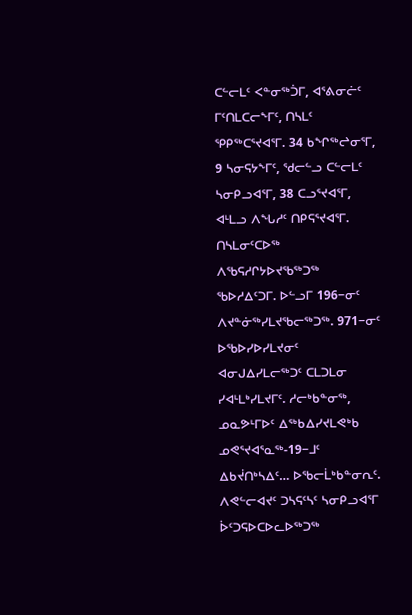ᑕᓪᓕᒪᑦ ᐸᓐᓂᖅᑑᒥ, ᐊᕐᕕᓂᓖᑦ ᒥᑦᑎᒪᑕᓕᖕᒥᑦ, ᑎᓴᒪᑦ ᕿᑭᖅᑕᕐᔪᐊᕐᒥ. 34 ᑲᖏᖅᖠᓂᕐᒥ, 9 ᓴᓂᕋᔭᖕᒥᑦ, ᖁᓕᓪᓗ ᑕᓪᓕᒪᑦ ᓴᓂᑭᓗᐊᕐᒥ, 38 ᑕᓗᕐᔪᐊᕐᒥ, ᐊᒻᒪᓗ ᐱᖓᓱᑦ ᑎᑭᕋᕐᔪᐊᕐᒥ.  ᑎᓴᒪᓂᑦᑕᐅᖅ ᐱᖃᕋᓱᒋᔭᐅᔪᖃᖅᑐᖅ ᖃᐅᓱᐃᑦᑐᒥ. ᐅᓪᓗᒥ 196−ᓂᑦ ᐱᔪᓐᓃᖅᓯᒪᔪᖃᓕᖅᑐᖅ. 971−ᓂᑦ ᐅᖃᐅᓯᐅᓯᒪᔪᓂᑦ ᐊᓂᒍᐃᓯᒪᓕᖅᑐᑦ ᑕᒪᑐᒪᓂ ᓯᐊᒻᒪᒃᓯᒪᔪᒥᑦ. ᓱᓕᒃᑲᓐᓂᖅ, ᓄᓇᕗᒻᒥᐅᑦ ᐃᖅᑲᐃᓯᔪᒪᕙᒃᑲ ᓄᕙᕐᔪᐊᕐᓇᖅ-19−ᒧᑦ ᐃᑲᔫᑎᒃᓴᐃᑦ… ᐅᖃᓕᒫᒃᑲᓐᓂᕆᑦ.
ᐱᕙᓪᓕᐊᔪᑦ ᑐᓴᕋᑦᓴᑦ ᓴᓂᑭᓗᐊᕐᒥ ᐆᑦᑐᕋᐅᑕᐅᓚᐅᖅᑐᖅ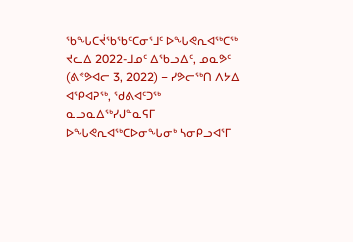ᖃᖓᑕᔫᖃᖃᑦᑕᓂᕐᒧᑦ ᐅᖓᕙᕆᐊᖅᑕᖅ ᔪᓚᐃ 2022-ᒧᓄᑦ ᐃᖃᓗᐃᑦ, ᓄᓇᕗᑦ (ᕕᕝᕗᐊᓕ 3, 2022) − ᓯᕗᓕᖅᑎ ᐱᔭᐃ ᐊᕿᐊᕈᖅ, ᖁᕕᐊᑦᑐᖅ ᓇᓗᓇᐃᖅᓯᒍᓐᓇᕋᒥ ᐅᖓᕙᕆᐊᖅᑕᐅᓂᖓᓂᒃ ᓴᓂᑭᓗᐊᕐᒥ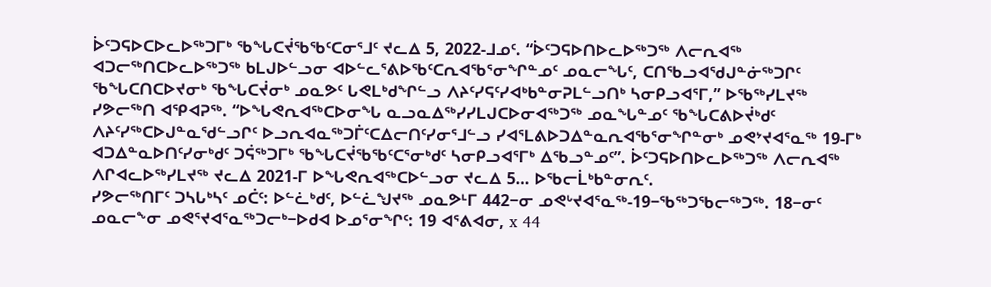ᐆᑦᑐᕋᐅᑕᐅᓚᐅᖅᑐᒥᒃ ᖃᖓᑕᔫᖃᖃᑦᑕᓂᕐᒧᑦ ᔪᓚᐃ 5, 2022-ᒧᓄᑦ. “ᐆᑦᑐᕋᐅᑎᐅᓚᐅᖅᑐᖅ ᐱᓕᕆᐊᖅ ᐊᑐᓕᖅᑎᑕᐅᓚᐅᖅᑐᖅ ᑲᒪᒍᐅᓪᓗᓂ ᐊᐅᓪᓚᕐᕕᐅᖃᑦᑕᕆᐊᖃᕐᓂᖏᓐᓄᑦ ᓄᓇᓕᖓᑦ, ᑕᑎᖃᓗᐊᖁᒍᓐᓃᖅᑐᒋᑦ ᖃᖓᑕᑎᑕᐅᔪᓂᒃ ᖃᖓᑕᔫᓂᒃ ᓄᓇᕗᑦ ᒐᕙᒪᒃᑯᖏᓪᓗ ᐱᔨᑦᓯᕋᑦᓯᐊᒃᑲᓐᓂᕈᒪᓪᓗᑎᒃ ᓴᓂᑭᓗᐊᕐᒥ,” ᐅᖃᖅᓯᒪᔪᖅ ᓯᕗᓕᖅᑎ ᐊᕿᐊᕈᖅ. “ᐅᖓᕙᕆᐊᖅᑕᐅᓂᖓ ᓇᓗᓇᐃᖅᓯᓯᒪᒍᑕᐅᓂᐊᖅᑐᖅ ᓄᓇᖓᓐᓄᑦ ᖃᖓᑕᕕᐅᔫᒃᑯᑦ ᐱᔨᑦᓯᖅᑕᐅᒍᓐᓇᖁᓪᓗᒋᑦ ᐅᓗᕆᐊᓇᖅᑐᒦᑦᑕᐃᓕᑎᑦᓯᓂᕐᒧᓪᓗ ᓯᐊᕐᒪᕕᐅᑐᐃᓐᓇᕆᐊᖃᕐᓂᖏᓐᓂᒃ ᓄᕙᔾᔪᐊᕐᓇᖅ 19-ᒥᒃ ᐊᑐᐃᓐᓇᐅᑎᑦᓯᓂᒃᑯᑦ ᑐᕌᖅᑐᒥᒃ ᖃᖓᑕᔫᖃᖃᑦᑕᕐᓂᒃᑯᑦ ᓴᓂᑭᓗᐊᕐᒥᒃ ᐃᖃᓗᓐᓄᑦ”. ᐆᑦᑐᕋᐅᑎᐅᓚᐅᖅᑐᖅ ᐱᓕᕆᐊᖅ ᐱᒋᐊᓚᐅᖅᓯᒪᔪᖅ ᔪᓚᐃ 2021-ᒥ ᐅᖓᕙᕆᐊᖅᑕᐅᓪᓗᓂ ᔪᓚᐃ 5… ᐅᖃᓕᒫᒃᑲᓐᓂᕆᑦ.
ᓯᕗᓕᖅᑎᒥᑦ ᑐᓴᒐᒃᓴᑦ ᓄᑖᑦ: ᐅᓪᓛᒃᑯᑦ, ᐅᓪᓛᖑᔪᖅ ᓄᓇᕗᒻᒥ 442−ᓂ ᓄᕙᒡᔪᐊᕐᓇᖅ-19−ᖃᖅᑐᖃᓕᖅᑐᖅ. 18−ᓂᑦ ᓄᓇᓕᖕᓂ ᓄᕙᕐᔪᐊᕐᓇᖅᑐᓕᒃ−ᐅᑯᐊ ᐅᓄᕐᓂᖏᑦ: 19 ᐊᕐᕕᐊᓂ, x 44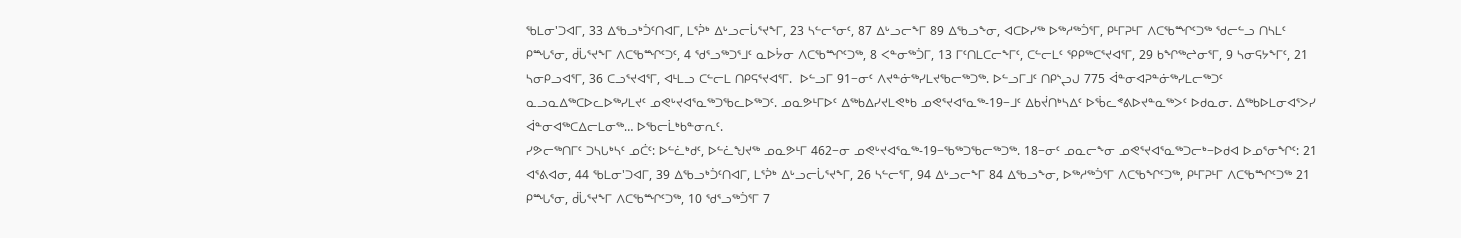ᖃᒪᓂ'ᑐᐊᒥ, 33 ᐃᖃᓗᒃᑑᑦᑎᐊᒥ, ᒪᕐᕉᒃ ᐃᒡᓗᓕᒑᕐᔪᖕᒥ, 23 ᓴᓪᓕᕐᓂᑦ, 87 ᐃᒡᓗᓕᖕᒥ 89 ᐃᖃᓗᖕᓂ, ᐊᑕᐅᓯᖅ ᐅᖅᓱᖅᑑᕐᒥ, ᑭᒻᒥᕈᒻᒥ ᐱᑕᖃᙱᑦᑐᖅ ᖁᓕᓪᓗ ᑎᓴᒪᑦ ᑭᙵᕐᓂ, ᑰᒑᕐᔪᖕᒥ ᐱᑕᖃᙱᑦᑐᑦ, 4 ᖁᕐᓗᖅᑐᕐᒧᑦ ᓇᐅᔮᓂ ᐱᑕᖃᙱᑦᑐᖅ, 8 ᐸᓐᓂᖅᑑᒥ, 13 ᒥᑦᑎᒪᑕᓕᖕᒥᑦ, ᑕᓪᓕᒪᑦ ᕿᑭᖅᑕᕐᔪᐊᕐᒥ, 29 ᑲᖏᖅᖠᓂᕐᒥ, 9 ᓴᓂᕋᔭᖕᒥᑦ, 21 ᓴᓂᑭᓗᐊᕐᒥ, 36 ᑕᓗᕐᔪᐊᕐᒥ, ᐊᒻᒪᓗ ᑕᓪᓕᒪ ᑎᑭᕋᕐᔪᐊᕐᒥ.  ᐅᓪᓗᒥ 91−ᓂᑦ ᐱᔪᓐᓃᖅᓯᒪᔪᖃᓕᖅᑐᖅ. ᐅᓪᓗᒥᒧᑦ ᑎᑭᔅᖢᒍ 775 ᐋᓐᓂᐊᕈᓐᓃᖅᓯᒪᓕᖅᑐᑦ ᓇᓗᓇᐃᖅᑕᐅᓚᐅᖅᓯᒪᔪᑦ ᓄᕙᒡᔪᐊᕐᓇᖅᑐᖃᓚᐅᖅᑐᑦ. ᓄᓇᕗᒻᒥᐅᑦ ᐃᖅᑲᐃᓯᔪᒪᕙᒃᑲ ᓄᕙᕐᔪᐊᕐᓇᖅ-19−ᒧᑦ ᐃᑲᔫᑎᒃᓴᐃᑦ ᐅᖄᓚᕝᕕᐅᔪᓐᓇᖅᐳᑦ ᐅᑯᓇᓂ. ᐃᖅᑲᐅᒪᓂᐊᕐᐳᓯ ᐋᓐᓂᐊᖅᑕᐃᓕᒪᓂᖅ… ᐅᖃᓕᒫᒃᑲᓐᓂᕆᑦ.
ᓯᕗᓕᖅᑎᒥᑦ ᑐᓴᒐᒃᓴᑦ ᓄᑖᑦ: ᐅᓪᓛᒃᑯᑦ, ᐅᓪᓛᖑᔪᖅ ᓄᓇᕗᒻᒥ 462−ᓂ ᓄᕙᒡᔪᐊᕐᓇᖅ-19−ᖃᖅᑐᖃᓕᖅᑐᖅ. 18−ᓂᑦ ᓄᓇᓕᖕᓂ ᓄᕙᕐᔪᐊᕐᓇᖅᑐᓕᒃ−ᐅᑯᐊ ᐅᓄᕐᓂᖏᑦ: 21 ᐊᕐᕕᐊᓂ, 44 ᖃᒪᓂ'ᑐᐊᒥ, 39 ᐃᖃᓗᒃᑑᑦᑎᐊᒥ, ᒪᕐᕉᒃ ᐃᒡᓗᓕᒑᕐᔪᖕᒥ, 26 ᓴᓪᓕᕐᒥ, 94 ᐃᒡᓗᓕᖕᒥ 84 ᐃᖃᓗᖕᓂ, ᐅᖅᓱᖅᑑᕐᒥ ᐱᑕᖃᖏᑦᑐᖅ, ᑭᒻᒥᕈᒻᒥ ᐱᑕᖃᙱᑦᑐᖅ 21 ᑭᙵᕐᓂ, ᑰᒑᕐᔪᖕᒥ ᐱᑕᖃᙱᑦᑐᖅ, 10 ᖁᕐᓗᖅᑑᕐᒥ 7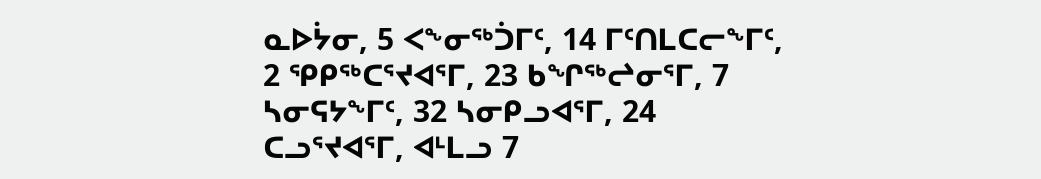ᓇᐅᔮᓂ, 5 ᐸᖕᓂᖅᑑᒥᑦ, 14 ᒥᑦᑎᒪᑕᓕᖕᒥᑦ, 2 ᕿᑭᖅᑕᕐᔪᐊᕐᒥ, 23 ᑲᖏᖅᖠᓂᕐᒥ, 7 ᓴᓂᕋᔭᖕᒥᑦ, 32 ᓴᓂᑭᓗᐊᕐᒥ, 24 ᑕᓗᕐᔪᐊᕐᒥ, ᐊᒻᒪᓗ 7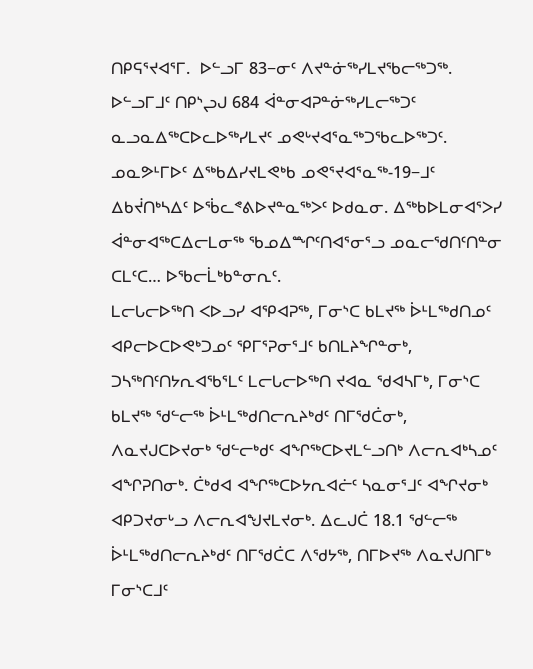ᑎᑭᕋᕐᔪᐊᕐᒥ.  ᐅᓪᓗᒥ 83−ᓂᑦ ᐱᔪᓐᓃᖅᓯᒪᔪᖃᓕᖅᑐᖅ. ᐅᓪᓗᒥᒧᑦ ᑎᑭᔅᖢᒍ 684 ᐋᓐᓂᐊᕈᓐᓃᖅᓯᒪᓕᖅᑐᑦ ᓇᓗᓇᐃᖅᑕᐅᓚᐅᖅᓯᒪᔪᑦ ᓄᕙᒡᔪᐊᕐᓇᖅᑐᖃᓚᐅᖅᑐᑦ. ᓄᓇᕗᒻᒥᐅᑦ ᐃᖅᑲᐃᓯᔪᒪᕙᒃᑲ ᓄᕙᕐᔪᐊᕐᓇᖅ-19−ᒧᑦ ᐃᑲᔫᑎᒃᓴᐃᑦ ᐅᖄᓚᕝᕕᐅᔪᓐᓇᖅᐳᑦ ᐅᑯᓇᓂ. ᐃᖅᑲᐅᒪᓂᐊᕐᐳᓯ ᐋᓐᓂᐊᖅᑕᐃᓕᒪᓂᖅ ᖃᓄᐃᙱᑦᑎᐊᕐᓂᕐᓗ ᓄᓇᓕᖁᑎᑦᑎᓐᓂ ᑕᒪᑦᑕ… ᐅᖃᓕᒫᒃᑲᓐᓂᕆᑦ.
ᒪᓕᒐᓕᐅᖅᑎ ᐸᐅᓗᓯ ᐊᕿᐊᕈᖅ, ᒥᓂᔅᑕ ᑲᒪᔪᖅ ᐆᒻᒪᖅᑯᑎᓄᑦ ᐊᑭᓕᐅᑕᐅᕙᒃᑐᓄᑦ ᕿᒥᕐᕈᓂᕐᒧᑦ ᑲᑎᒪᔨᖏᓐᓂᒃ, ᑐᓴᖅᑎᑦᑎᔭᕆᐊᖃᕐᒪᑦ ᒪᓕᒐᓕᐅᖅᑎ ᔪᐊᓇ ᖁᐊᓴᒥᒃ, ᒥᓂᔅᑕ ᑲᒪᔪᖅ ᖁᓪᓕᖅ ᐆᒻᒪᖅᑯᑎᓕᕆᔨᒃᑯᑦ ᑎᒥᖁᑖᓂᒃ, ᐱᓇᔪᒍᑕᐅᔪᓂᒃ ᖁᓪᓕᒃᑯᑦ ᐊᖏᖅᑕᐅᔪᒪᓪᓗᑎᒃ ᐱᓕᕆᐊᒃᓴᓄᑦ ᐊᖏᕈᑎᓂᒃ. ᑖᒃᑯᐊ ᐊᖏᖅᑕᐅᔭᕆᐊᓖᑦ ᓴᓇᓂᕐᒧᑦ ᐊᖏᔪᓂᒃ ᐊᑭᑐᔪᓂᒡᓗ ᐱᓕᕆᐊᖑᔪᒪᔪᓂᒃ. ᐃᓚᒍᑖ 18.1 ᖁᓪᓕᖅ ᐆᒻᒪᖅᑯᑎᓕᕆᔨᒃᑯᑦ ᑎᒥᖁᑖᑕ ᐱᖁᔭᖅ, ᑎᒥᐅᔪᖅ ᐱᓇᔪᒍᑎᒥᒃ ᒥᓂᔅᑕᒧᑦ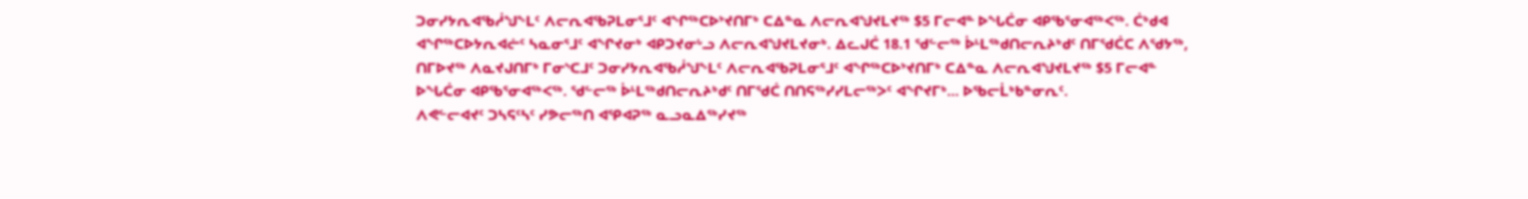ᑐᓂᓯᔭᕆᐊᖃᓲᖑᖕᒪᑦ ᐱᓕᕆᐊᖃᕈᒪᓂᕐᒧᑦ ᐊᖏᖅᑕᐅᔾᔪᑎᒥᒃ ᑕᐃᓐᓇ ᐱᓕᕆᐊᖑᔪᒪᔪᖅ $5 ᒥᓕᐊᓐ ᐅᖓᑖᓂ ᐊᑭᖃᕐᓂᐊᖅᐸᖅ. ᑖᒃᑯᐊ ᐊᖏᖅᑕᐅᔭᕆᐊᓖᑦ ᓴᓇᓂᕐᒧᑦ ᐊᖏᔪᓂᒃ ᐊᑭᑐᔪᓂᒡᓗ ᐱᓕᕆᐊᖑᔪᒪᔪᓂᒃ. ᐃᓚᒍᑖ 18.1 ᖁᓪᓕᖅ ᐆᒻᒪᖅᑯᑎᓕᕆᔨᒃᑯᑦ ᑎᒥᖁᑖᑕ ᐱᖁᔭᖅ, ᑎᒥᐅᔪᖅ ᐱᓇᔪᒍᑎᒥᒃ ᒥᓂᔅᑕᒧᑦ ᑐᓂᓯᔭᕆᐊᖃᓲᖑᖕᒪᑦ ᐱᓕᕆᐊᖃᕈᒪᓂᕐᒧᑦ ᐊᖏᖅᑕᐅᔾᔪᑎᒥᒃ ᑕᐃᓐᓇ ᐱᓕᕆᐊᖑᔪᒪᔪᖅ $5 ᒥᓕᐊᓐ ᐅᖓᑖᓂ ᐊᑭᖃᕐᓂᐊᖅᐸᖅ. ᖁᓪᓕᖅ ᐆᒻᒪᖅᑯᑎᓕᕆᔨᒃᑯᑦ ᑎᒥᖁᑖ ᑎᑎᕋᖅᓯᓯᒪᓕᖅᐳᑦ ᐊᖏᔪᒥᒃ… ᐅᖃᓕᒫᒃᑲᓐᓂᕆᑦ.
ᐱᕙᓪᓕᐊᔪᑦ ᑐᓴᕋᑦᓴᑦ ᓯᕗᓕᖅᑎ ᐊᕿᐊᕈᖅ ᓇᓗᓇᐃᖅᓯᔪᖅ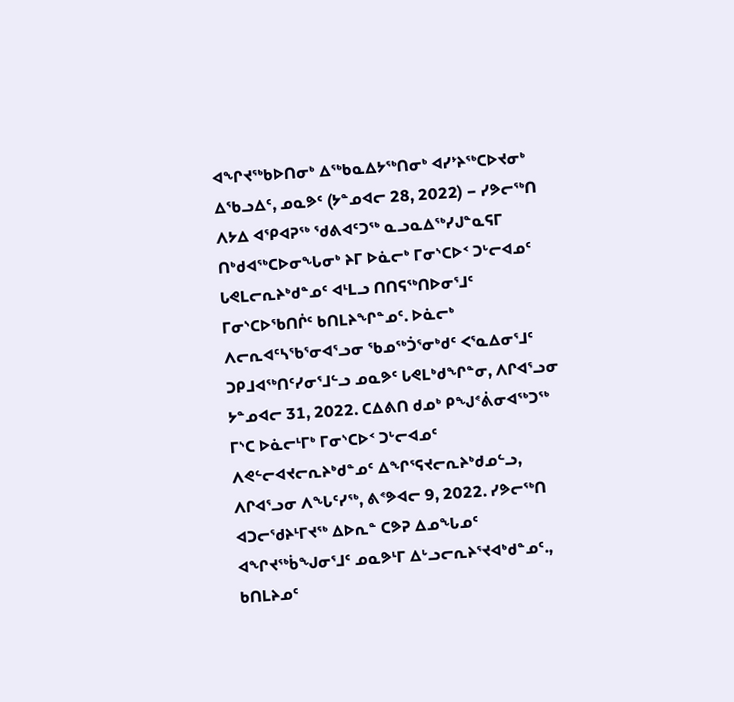ᐊᖏᔪᖅᑲᐅᑎᓂᒃ ᐃᖅᑲᓇᐃᔭᖅᑎᓂᒃ ᐊᓯᔾᔨᖅᑕᐅᔪᓂᒃ ᐃᖃᓗᐃᑦ, ᓄᓇᕗᑦ (ᔭᓐᓄᐊᓕ 28, 2022) − ᓯᕗᓕᖅᑎ ᐱᔭᐃ ᐊᕿᐊᕈᖅ ᖁᕕᐊᑦᑐᖅ ᓇᓗᓇᐃᖅᓯᒍᓐᓇᕋᒥ ᑎᒃᑯᐊᖅᑕᐅᓂᖓᓂᒃ ᔨᒥ ᐅᓈᓕᒃ ᒥᓂᔅᑕᐅᑉ ᑐᒡᓕᐊᓄᑦ ᒐᕙᒪᓕᕆᔨᒃᑯᓐᓄᑦ ᐊᒻᒪᓗ ᑎᑎᕋᖅᑎᐅᓂᕐᒧᑦ ᒥᓂᔅᑕᐅᖃᑎᒌᑦ ᑲᑎᒪᔨᖏᓐᓄᑦ. ᐅᓈᓕᒃ ᐱᓕᕆᐊᑦᓴᖃᕐᓂᐊᕐᓗᓂ ᖃᓄᖅᑑᕐᓂᒃᑯᑦ ᐸᕐᓇᐃᓂᕐᒧᑦ ᑐᑭᒧᐊᖅᑎᑦᓯᓂᕐᒧᓪᓗ ᓄᓇᕗᑦ ᒐᕙᒪᒃᑯᖏᓐᓂ, ᐱᒋᐊᕐᓗᓂ ᔭᓐᓄᐊᓕ 31, 2022. ᑕᐃᕕᑎ ᑯᓄᒃ ᑭᖑᕝᕖᓂᐊᖅᑐᖅ ᒥᔅᑕ ᐅᓈᓕᒻᒥᒃ ᒥᓂᔅᑕᐅᑉ ᑐᒡᓕᐊᓄᑦ ᐱᕙᓪᓕᐊᔪᓕᕆᔨᒃᑯᓐᓄᑦ ᐃᖏᕐᕋᔪᓕᕆᔨᒃᑯᓄᓪᓗ, ᐱᒋᐊᕐᓗᓂ ᐱᖓᑦᓯᖅ, ᕕᕝᕗᐊᓕ 9, 2022. ᓯᕗᓕᖅᑎ ᐊᑐᓕᖁᔨᒻᒥᔪᖅ ᐃᐅᕆᓐ ᑕᕗᕈ ᐃᓄᖓᓄᑦ ᐊᖏᔪᖅᑳᖑᓂᕐᒧᑦ ᓄᓇᕗᒻᒥ ᐃᒡᓗᓕᕆᔨᕐᔪᐊᒃᑯᓐᓄᑦ., ᑲᑎᒪᔨᓄᑦ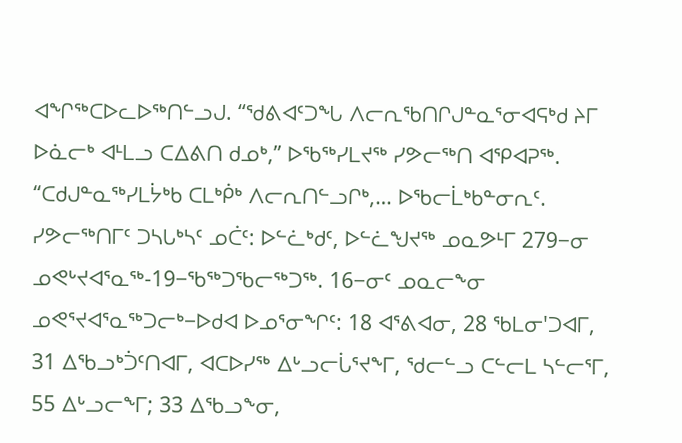ᐊᖏᖅᑕᐅᓚᐅᖅᑎᓪᓗᒍ. “ᖁᕕᐊᑦᑐᖓ ᐱᓕᕆᖃᑎᒋᒍᓐᓇᕐᓂᐊᕋᒃᑯ ᔨᒥ ᐅᓈᓕᒃ ᐊᒻᒪᓗ ᑕᐃᕕᑎ ᑯᓄᒃ,” ᐅᖃᖅᓯᒪᔪᖅ ᓯᕗᓕᖅᑎ ᐊᕿᐊᕈᖅ. “ᑕᑯᒍᓐᓇᖅᓯᒪᔮᒃᑲ ᑕᒪᒃᑮᒃ ᐱᓕᕆᑎᓪᓗᒋᒃ,… ᐅᖃᓕᒫᒃᑲᓐᓂᕆᑦ.
ᓯᕗᓕᖅᑎᒥᑦ ᑐᓴᒐᒃᓴᑦ ᓄᑖᑦ: ᐅᓪᓛᒃᑯᑦ, ᐅᓪᓛᖑᔪᖅ ᓄᓇᕗᒻᒥ 279−ᓂ ᓄᕙᒡᔪᐊᕐᓇᖅ-19−ᖃᖅᑐᖃᓕᖅᑐᖅ. 16−ᓂᑦ ᓄᓇᓕᖕᓂ ᓄᕙᕐᔪᐊᕐᓇᖅᑐᓕᒃ−ᐅᑯᐊ ᐅᓄᕐᓂᖏᑦ: 18 ᐊᕐᕕᐊᓂ, 28 ᖃᒪᓂ'ᑐᐊᒥ, 31 ᐃᖃᓗᒃᑑᑦᑎᐊᒥ, ᐊᑕᐅᓯᖅ ᐃᒡᓗᓕᒑᕐᔪᖕᒥ, ᖁᓕᓪᓗ ᑕᓪᓕᒪ ᓴᓪᓕᕐᒥ, 55 ᐃᒡᓗᓕᖕᒥ; 33 ᐃᖃᓗᖕᓂ,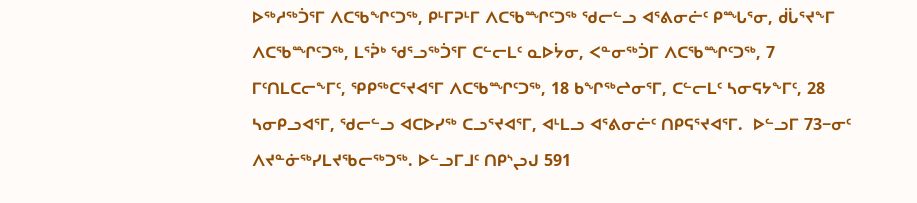ᐅᖅᓱᖅᑑᕐᒥ ᐱᑕᖃᖏᑦᑐᖅ, ᑭᒻᒥᕈᒻᒥ ᐱᑕᖃᙱᑦᑐᖅ ᖁᓕᓪᓗ ᐊᕐᕕᓂᓖᑦ ᑭᙵᕐᓂ, ᑰᒑᕐᔪᖕᒥ ᐱᑕᖃᙱᑦᑐᖅ, ᒪᕐᕉᒃ ᖁᕐᓗᖅᑑᕐᒥ ᑕᓪᓕᒪᑦ ᓇᐅᔮᓂ, ᐸᓐᓂᖅᑑᒥ ᐱᑕᖃᙱᑦᑐᖅ, 7 ᒥᑦᑎᒪᑕᓕᖕᒥᑦ, ᕿᑭᖅᑕᕐᔪᐊᕐᒥ ᐱᑕᖃᙱᑦᑐᖅ, 18 ᑲᖏᖅᖠᓂᕐᒥ, ᑕᓪᓕᒪᑦ ᓴᓂᕋᔭᖕᒥᑦ, 28 ᓴᓂᑭᓗᐊᕐᒥ, ᖁᓕᓪᓗ ᐊᑕᐅᓯᖅ ᑕᓗᕐᔪᐊᕐᒥ, ᐊᒻᒪᓗ ᐊᕐᕕᓂᓖᑦ ᑎᑭᕋᕐᔪᐊᕐᒥ.  ᐅᓪᓗᒥ 73−ᓂᑦ ᐱᔪᓐᓃᖅᓯᒪᔪᖃᓕᖅᑐᖅ. ᐅᓪᓗᒥᒧᑦ ᑎᑭᔅᖢᒍ 591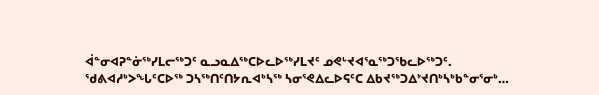ᐋᓐᓂᐊᕈᓐᓃᖅᓯᒪᓕᖅᑐᑦ ᓇᓗᓇᐃᖅᑕᐅᓚᐅᖅᓯᒪᔪᑦ ᓄᕙᒡᔪᐊᕐᓇᖅᑐᖃᓚᐅᖅᑐᑦ. ᖁᕕᐊᓱᒃᐳᖓᑦᑕᐅᖅ ᑐᓴᖅᑎᑦᑎᔭᕆᐊᒃᓴᖅ ᓴᓂᕐᕙᐃᓚᐅᕋᑦᑕ ᐃᑲᔪᖅᑐᐃᔾᔪᑎᒃᓴᒃᑲᓐᓂᕐᓂᒃ…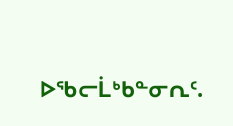ᐅᖃᓕᒫᒃᑲᓐᓂᕆᑦ.